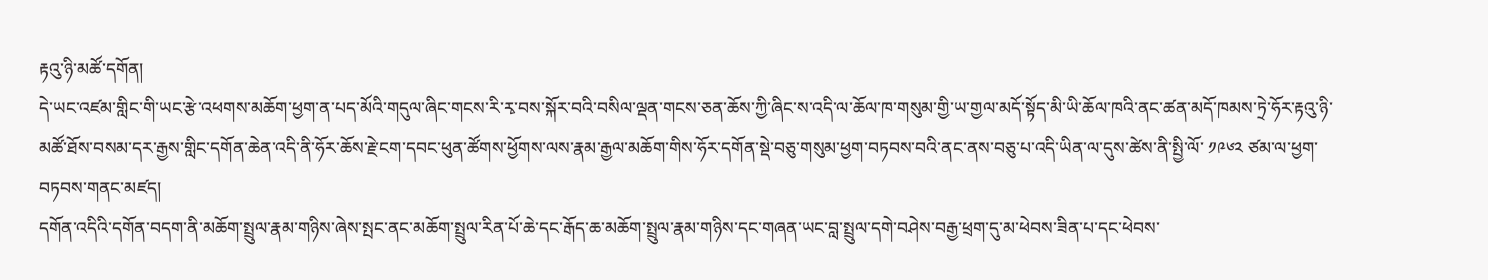རྟའུ་ཉི་མཚོ་དགོན།
དེ་ཡང་འཛམ་གླིང་གི་ཡང་རྩེ་འཕགས་མཆོག་ཕྱག་ན་པད་མོའི་གདུལ་ཞིང་གངས་རི་རྭ་བས་སྐོར་བའི་བསིལ་ལྡན་གངས་ཅན་ཆོས་ཀྱི་ཞིང་ས་འདི་ལ་ཆོལ་ཁ་གསུམ་གྱི་ཡ་གྱལ་མདོ་སྟོད་མི་ཡི་ཆོལ་ཁའི་ནང་ཚན་མདོ་ཁམས་ཏྲེ་ཧོར་རྟའུ་ཉི་མཚོ་ཐོས་བསམ་དར་རྒྱས་གླིང་དགོན་ཆེན་འདི་ནི་ཧོར་ཆོས་རྗེ་ངག་དབང་ཕུན་ཚོགས་ཕྱོགས་ལས་རྣམ་རྒྱལ་མཆོག་གིས་ཧོར་དགོན་སྡེ་བཅུ་གསུམ་ཕྱག་བཏབས་བའི་ནང་ནས་བཅུ་པ་འདི་ཡིན་ལ་དུས་ཚེས་ནི་སྤྱི་ལོ་ ༡༩༦༢ ཙམ་ལ་ཕྱག་བཏབས་གནང་མཛད།
དགོན་འདིའི་དགོན་བདག་ནི་མཆོག་སྤྲུལ་རྣམ་གཉིས་ཞེས་སྤང་ནང་མཆོག་སྤྲུལ་རིན་པོ་ཆེ་དང་རྒོད་ཆ་མཆོག་སྤྲུལ་རྣམ་གཉིས་དང་གཞན་ཡང་བླ་སྤྲུལ་དགེ་བཤེས་བརྒྱ་ཕྲག་དུ་མ་ཕེབས་ཟིན་པ་དང་ཕེབས་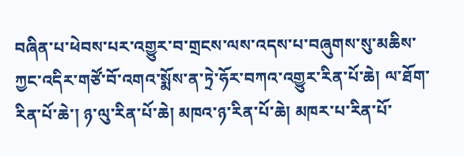བཞིན་པ་ཕེབས་པར་འགྱུར་བ་གྲངས་ལས་འདས་པ་བཞུགས་སུ་མཆིས་ཀྱང་འདིར་གཙོ་བོ་འགའ་སྨོས་ན་ཏྲེ་ཧོར་བཀའ་འགྱུར་རིན་པོ་ཆེ། ལ་ཐོག་རིན་པོ་ཆེ་། ཉ་ལུ་རིན་པོ་ཆེ། མཁའ་ཉ་རིན་པོ་ཆེ། མཁར་པ་རིན་པོ་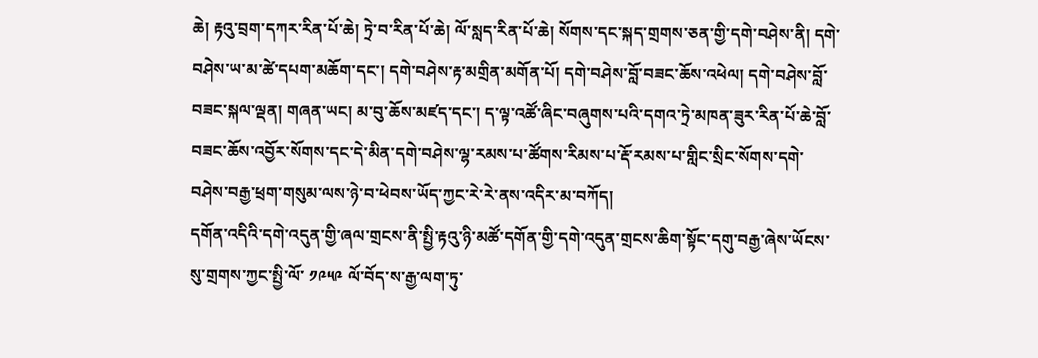ཆེ། རྟའུ་བྲག་དཀར་རིན་པོ་ཆེ། ཏྲེ་བ་རིན་པོ་ཆེ། ལོ་སླད་རིན་པོ་ཆེ། སོགས་དང་སྐད་གྲགས་ཅན་གྱི་དགེ་བཤེས་ནི། དགེ་བཤེས་ཡ་མ་ཚེ་དཔག་མཆོག་དང་། དགེ་བཤེས་རྟ་མགྲིན་མགོན་པོ། དགེ་བཤེས་བློ་བཟང་ཆོས་འཕེལ། དགེ་བཤེས་བློ་བཟང་སྐལ་ལྡན། གཞན་ཡང། མ་བུ་ཆོས་མཛད་དང་། ད་ལྟ་འཚོ་ཞིང་བཞུགས་པའི་དགའ་ཏྲེ་མཁན་ཟུར་རིན་པོ་ཆེ་བློ་བཟང་ཆོས་འབྱོར་སོགས་དང་དེ་མིན་དགེ་བཤེས་ལྷ་རམས་པ་ཚོགས་རིམས་པ་རྡོ་རམས་པ་གླིང་སྲིང་སོགས་དགེ་བཤེས་བརྒྱ་ཕྲག་གསུམ་ལས་ཉེ་བ་ཕེབས་ཡོད་ཀྱང་རེ་རེ་ནས་འདིར་མ་བཀོད།
དགོན་འདིའི་དགེ་འདུན་གྱི་ཞལ་གྲངས་ནི་སྤྱི་རྟའུ་ཉི་མཚོ་དགོན་གྱི་དགེ་འདུན་གྲངས་ཆིག་སྟོང་དགུ་བརྒྱ་ཞེས་ཡོངས་སུ་གྲགས་ཀྱང་སྤྱི་ལོ་ ༡༩༥༩ ལོ་བོད་ས་རྒྱ་ལག་ཏུ་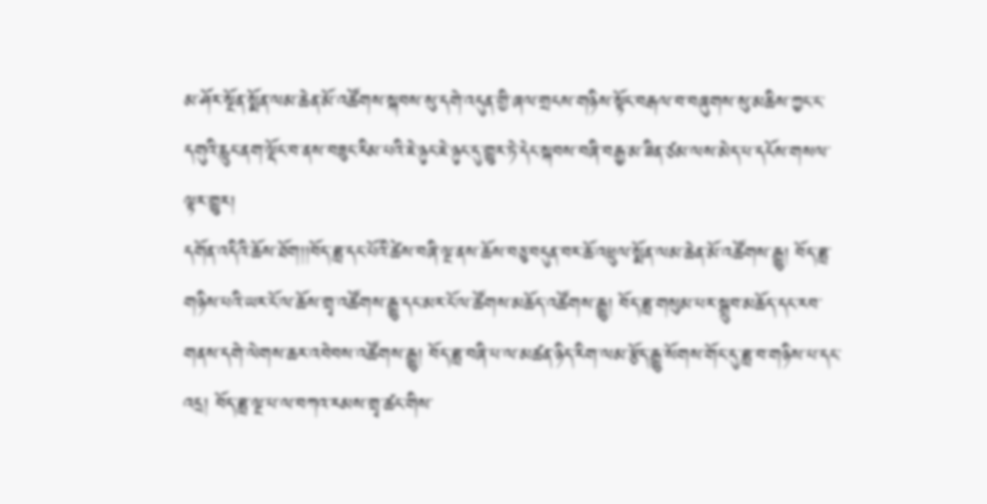མ་ཤོར་སྔོན་སྨོན་ལམ་ཆེན་མོ་འཚོགས་སྐབས་སུ་དགེ་འདུན་གྱི་ཞལ་གྲངས་གཉིས་སྟོང་བརྒལ་བ་བཞུགས་སུ་མཆིས་ཀྱང་ང་དགུའི་རླུང་ནག་ལྡོང་བ་ནས་བཟུང་རིམ་པའི་ཇེ་ཉུང་ཇེ་ཉུང་དུ་གྱུར་ཏེ་དེང་སྐབས་བཞི་བརྒྱ་མ་ཟིན་ཙམ་ལས་མེད་པ་དངོས་གསལ་ལྟར་གྱུར།
དགོན་འདིའི་ཆོས་ཐོག།།བོད་ཟླ་དང་པོའི་ཚེས་བཞི་ལྔ་ནས་ཆོས་བཅུ་བདུན་བར་ཆོ་འཕྲུལ་སྨོན་ལམ་ཆེན་མོ་འཚོགས་རྒྱུ། བོད་ཟླ་གཉིས་པའི་ཡར་ངོ་ལ་ཆོས་གྲྭ་འཚོགས་རྒྱུ་དང་མར་ངོ་ལ་ཚོགས་མཆོད་འཚོགས་རྒྱུ། བོད་ཟླ་གསུམ་པར་སྒྲུབ་མཆོད་དང་རབ་གནས་དགེ་ལེགས་ཆར་འབེབས་འཚོགས་རྒྱུ། བོད་ཟླ་བཞི་པ་ལ་མཚན་ཉིད་རིག་ལམ་རྩོད་རྒྱུ་སོགས་གོང་དུ་ཟླ་བ་གཉིས་པ་དང་འདྲ། བོད་ཟླ་ལྔ་པ་ལ་བཀའ་རམས་གྲྭ་ཚང་གིས་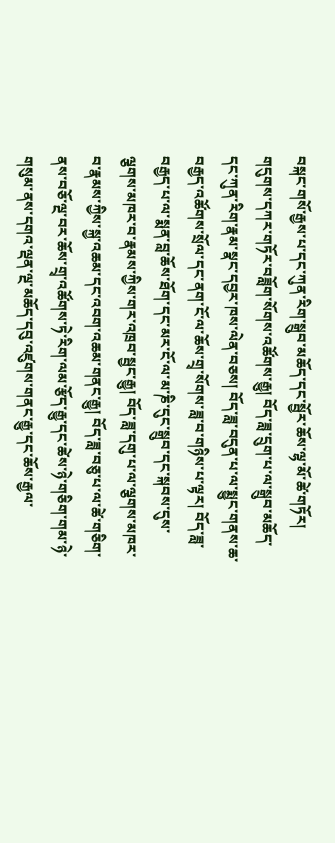བསྐང་གསོ་རྒྱས་པ་དང་ཀུན་རིག་སྒྲུབ་མཆོད་དང་སྦྱོར་ཆོས་ལྷ་མོ་ཚེ་གཏོར། གདུགས་དཀར་གཏོར་བཟློག་སོགས་འཚོགས་རྒྱུ། བོད་ཟླ་དྲུག་པ་ལ་སྒྲུབ་མཆོད་དང་ཀུན་རིག་རྣམ་སྣང་དབྱར་ཁས་ལེན་བཅས། བོད་ཟླ་བདུན་པ་ལ་སྨྱུང་གནས་ཆ་བརྒྱད་འཚོགས་སྲོལ་དང་ནག་ངོ་ལ་ཆོས་གྲྭ་སོགས་ཟླ་བ་གཉིས་པ་ལྟར། བོད་ཟླ་བརྒྱད་པ་ལ་སྨན་བླ་ཆོས་ཐོག་དང་མར་ངོ་ལ་མ་ཎི་དུང་སྒྲུབ་དང་སྐབས་དུས་ལྕགས་མཁར་བ་རྣམས་ཀྱིས་གར་འཁྲབ་སྦྱང་རྒྱུ། བོད་ཟླ་དགུ་པ་ལ་ལྕགས་མཁར་བ་རྣམས་ཀྱིས་སྐྱ་འཆམ་དང་འབག་འཆམ་གནང་རྒྱུ། བོད་ཟླ་བཅུ་པ་ལ་ཚེ་གཅིག་ནས་བཅོ་ལྔ་བར་ཆོས་གྲྭ་འཚོགས་ཏེ་རིག་ལམ་རྩོད་རྒྱུ་དང་ཚེས་ཉེ་གཅིག་གམ་ཉེ་གསུམ་ནས་དགའ་ལྡན་ལྔ་མཆོད་དབུ་འཛུགས་གནང་རྒྱུ་དང་ཆོས་རྒྱལ་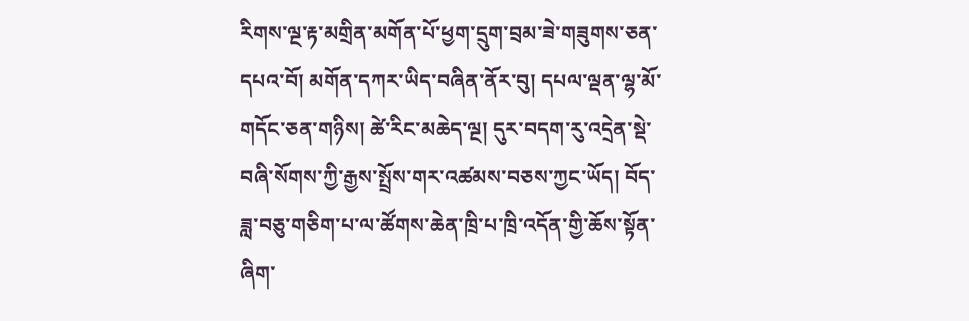རིགས་ལྔ་རྟ་མགྲིན་མགོན་པོ་ཕྱག་དྲུག་བྲམ་ཟེ་གཟུགས་ཅན་དཔའ་བོ། མགོན་དཀར་ཡིད་བཞིན་ནོར་བུ། དཔལ་ལྡན་ལྷ་མོ་གདོང་ཅན་གཉིས། ཚེ་རིང་མཆེད་ལྔ། དུར་བདག་རུ་འདྲེན་སྡེ་བཞི་སོགས་ཀྱི་རྒྱས་སྤྲོས་གར་འཚམས་བཅས་ཀྱང་ཡོད། བོད་ཟླ་བཅུ་གཅིག་པ་ལ་ཚོགས་ཆེན་ཁྲི་པ་ཁྲི་འདོན་གྱི་ཆོས་སྟོན་ཞིག་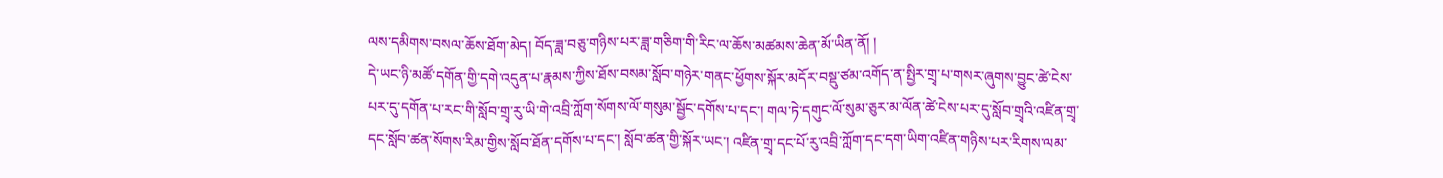ལས་དམིགས་བསལ་ཆོས་ཐོག་མེད། བོད་ཟླ་བཅུ་གཉིས་པར་ཟླ་གཅིག་གི་རིང་ལ་ཆོས་མཚམས་ཆེན་མོ་ཡིན་ནོ། །
དེ་ཡང་ཉི་མཚོ་དགོན་གྱི་དགེ་འདུན་པ་རྣམས་ཀྱིས་ཐོས་བསམ་སློབ་གཉེར་གནང་ཕྱོགས་སྐོར་མདོར་བསྡུ་ཙམ་འགོད་ན་སྤྱིར་གྲྭ་པ་གསར་ཞུགས་བྱུང་ཚེ་ངེས་པར་དུ་དགོན་པ་རང་གི་སློབ་གྲྭ་རུ་ཡི་གེ་འབྲི་ཀློག་སོགས་ལོ་གསུམ་སྦྱོང་དགོས་པ་དང་། གལ་ཏེ་དགུང་ལོ་སུམ་ཅུར་མ་ལོན་ཚེ་ངེས་པར་དུ་སློབ་གྲྭའི་འཛིན་གྲྭ་དང་སློབ་ཚན་སོགས་རིམ་གྱིས་སློབ་ཐོན་དགོས་པ་དང་། སློབ་ཚན་གྱི་སྐོར་ཡང་། འཛིན་གྲྭ་དང་པོ་རུ་འབྲི་ཀློག་དང་དག་ཡིག་འཛིན་གཉིས་པར་རིགས་ལམ་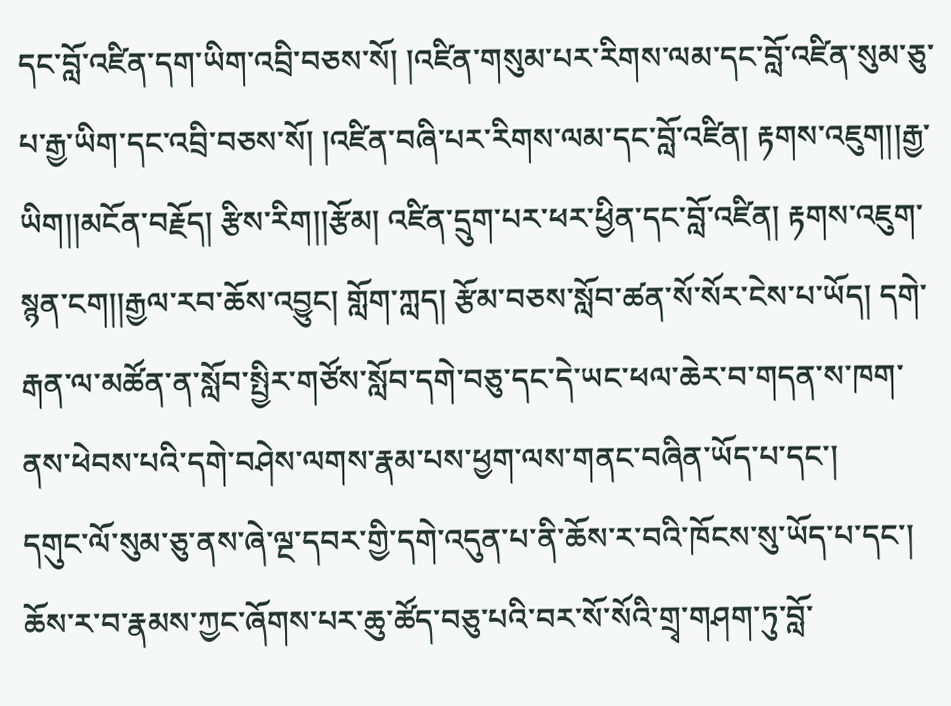དང་བློ་འཛིན་དག་ཡིག་འབྲི་བཅས་སོ། །འཛིན་གསུམ་པར་རིགས་ལམ་དང་བློ་འཛིན་སུམ་ཅུ་པ་རྒྱ་ཡིག་དང་འབྲི་བཅས་སོ། །འཛིན་བཞི་པར་རིགས་ལམ་དང་བློ་འཛིན། རྟགས་འཇུག།།རྒྱ་ཡིག།།མངོན་བརྗོད། རྩིས་རིག།།རྩོམ། འཛིན་དྲུག་པར་ཕར་ཕྱིན་དང་བློ་འཛིན། རྟགས་འཇུག་སྙན་ངག།།རྒྱལ་རབ་ཆོས་འབྱུང། གློག་ཀླད། རྩོམ་བཅས་སློབ་ཚན་སོ་སོར་ངེས་པ་ཡོད། དགེ་རྒན་ལ་མཚོན་ན་སློབ་སྤྱིར་གཙོས་སློབ་དགེ་བཅུ་དང་དེ་ཡང་ཕལ་ཆེར་བ་གདན་ས་ཁག་ནས་ཕེབས་པའི་དགེ་བཤེས་ལགས་རྣམ་པས་ཕྱག་ལས་གནང་བཞིན་ཡོད་པ་དང་།
དགུང་ལོ་སུམ་ཅུ་ནས་ཞེ་ལྔ་དབར་གྱི་དགེ་འདུན་པ་ནི་ཆོས་ར་བའི་ཁོངས་སུ་ཡོད་པ་དང་། ཆོས་ར་བ་རྣམས་ཀྱང་ཞོགས་པར་ཆུ་ཚོད་བཅུ་པའི་བར་སོ་སོའི་གྲྭ་གཤག་ཏུ་བློ་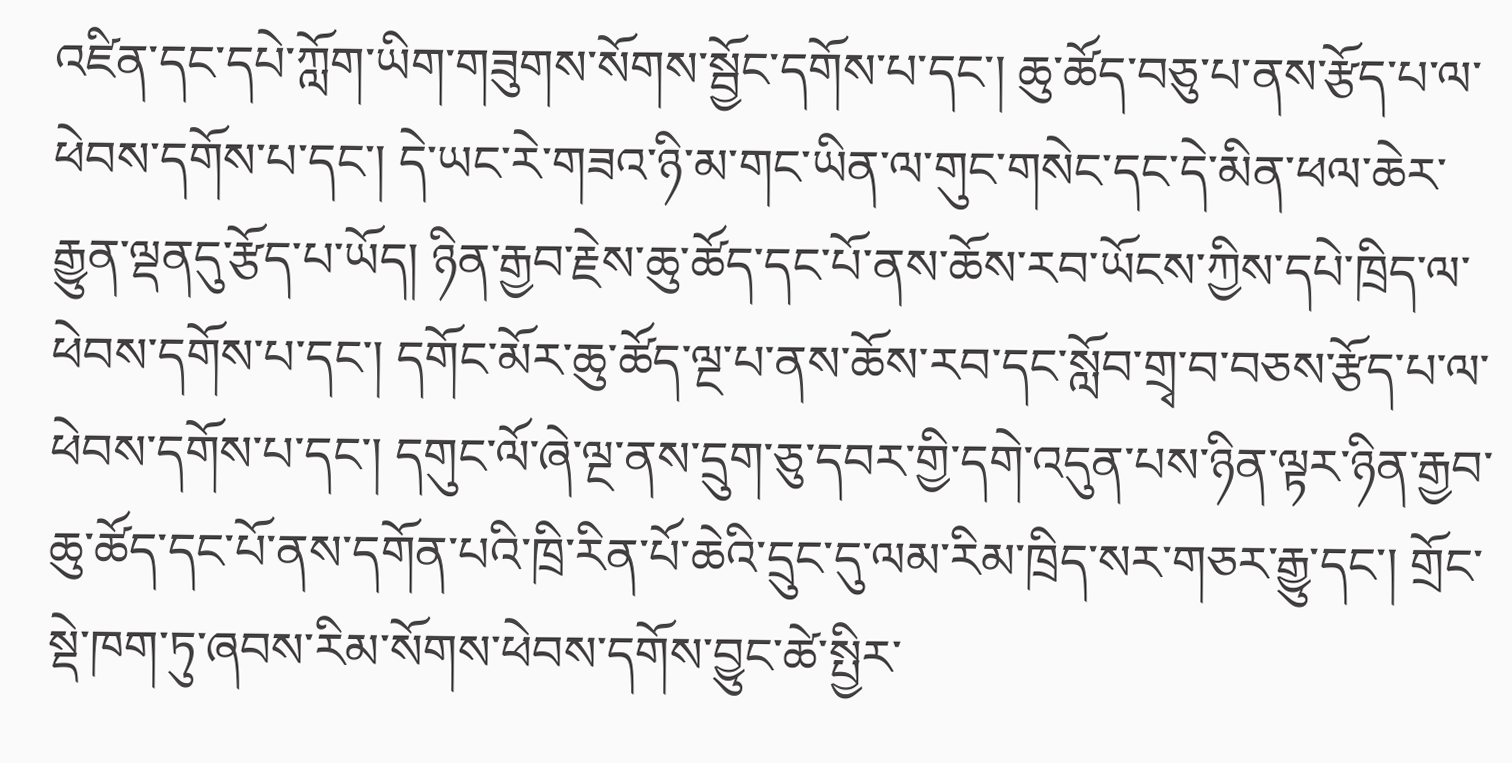འཛིན་དང་དཔེ་ཀློག་ཡིག་གཟུགས་སོགས་སྦྱོང་དགོས་པ་དང་། ཆུ་ཚོད་བཅུ་པ་ནས་རྩོད་པ་ལ་ཕེབས་དགོས་པ་དང་། དེ་ཡང་རེ་གཟའ་ཉི་མ་གང་ཡིན་ལ་གུང་གསེང་དང་དེ་མིན་ཕལ་ཆེར་རྒྱུན་ལྡནདུ་རྩོད་པ་ཡོད། ཉིན་རྒྱབ་རྗེས་ཆུ་ཚོད་དང་པོ་ནས་ཆོས་རབ་ཡོངས་ཀྱིས་དཔེ་ཁྲིད་ལ་ཕེབས་དགོས་པ་དང་། དགོང་མོར་ཆུ་ཚོད་ལྔ་པ་ནས་ཆོས་རབ་དང་སློབ་གྲྭ་བ་བཅས་རྩོད་པ་ལ་ཕེབས་དགོས་པ་དང་། དགུང་ལོ་ཞེ་ལྔ་ནས་དྲུག་ཅུ་དབར་གྱི་དགེ་འདུན་པས་ཉིན་ལྟར་ཉིན་རྒྱབ་ཆུ་ཚོད་དང་པོ་ནས་དགོན་པའི་ཁྲི་རིན་པོ་ཆེའི་དྲུང་དུ་ལམ་རིམ་ཁྲིད་སར་གཅར་རྒྱུ་དང་། གྲོང་སྡེ་ཁག་ཏུ་ཞབས་རིམ་སོགས་ཕེབས་དགོས་བྱུང་ཚེ་སྤྱིར་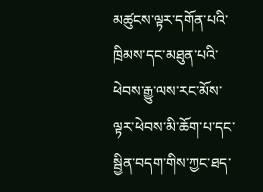མཚུངས་ལྟར་དགོན་པའི་ཁྲིམས་དང་མཐུན་པའི་ཕེབས་རྒྱུ་ལས་རང་མོས་ལྟར་ཕེབས་མི་ཆོག་པ་དང་སྦྱིན་བདག་གིས་ཀྱང་ཐད་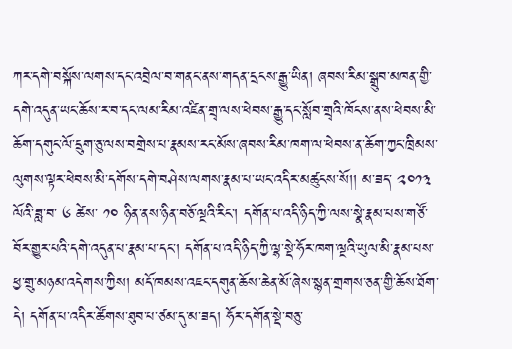ཀར་དགེ་བསྐོས་ལགས་དང་འབྲེལ་བ་གནང་ནས་གདན་དྲངས་རྒྱུ་ཡིན། ཞབས་རིམ་སྒྲུབ་མཁན་གྱི་དགེ་འདུན་ཡང་ཆོས་ར་བ་དང་ལམ་རིམ་འཛིན་གྲྭ་ལས་ཕེབས་རྒྱུ་དང་སློབ་གྲྭའི་ཁོངས་ནས་ཕེབས་མི་ཆོག་དགུང་ལོ་དྲུག་ཅུ་ལས་བགྲེས་པ་རྣམས་རང་མོས་ཞབས་རིམ་ཁག་ལ་ཕེབས་ན་ཆོག་ཀྱང་ཁྲིམས་ལུགས་ལྟར་ཕེབས་མི་དགོས་དགེ་བཤེས་ལགས་རྣམ་པ་ཡང་འདིར་མཚུངས་སོ།། མ་ཟད་ ༢༠༡༣ ལོའི་ཟླ་བ་ ༦ ཚེས་ ༡༠ ཉིན་ནས་ཉིན་བཅོ་ལྔའི་རིང་། དགོན་པ་འདི་ཉིད་ཀྱི་ལས་སྣེ་རྣམ་པས་གཙོ་བོར་གྱུར་པའི་དགེ་འདུན་པ་རྣམ་པ་དང་། དགོན་པ་འདི་ཉིད་ཀྱི་ལྷ་སྡེ་ཧོར་ཁག་ལྔའི་ཡུལ་མི་རྣམ་པས་ཕྱ་གྲུ་མཉམ་འདེགས་ཀྱིས། མདོ་ཁམས་འཇང་དགུན་ཆོས་ཆེན་མོ་ཞེས་སྙན་གྲགས་ཅན་གྱི་ཆོས་ཐོག་དེ། དགོན་པ་འདིར་ཚོགས་ཐུབ་པ་ཙམ་དུ་མ་ཟད། ཧོར་དགོན་སྡེ་བཅུ་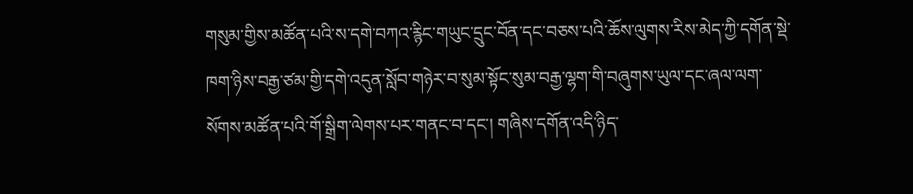གསུམ་གྱིས་མཚོན་པའི་ས་དགེ་བཀའ་རྙིང་གཡུང་དྲུང་བོན་དང་བཅས་པའི་ཆོས་ལུགས་རིས་མེད་ཀྱི་དགོན་སྡེ་ཁག་ཉིས་བརྒྱ་ཙམ་གྱི་དགེ་འདུན་སློབ་གཉེར་བ་སུམ་སྟོང་སུམ་བརྒྱ་ལྷག་གི་བཞུགས་ཡུལ་དང་ཞལ་ལག་སོགས་མཚོན་པའི་གོ་སྒྲིག་ལེགས་པར་གནང་བ་དང་། གཞིས་དགོན་འདི་ཉིད་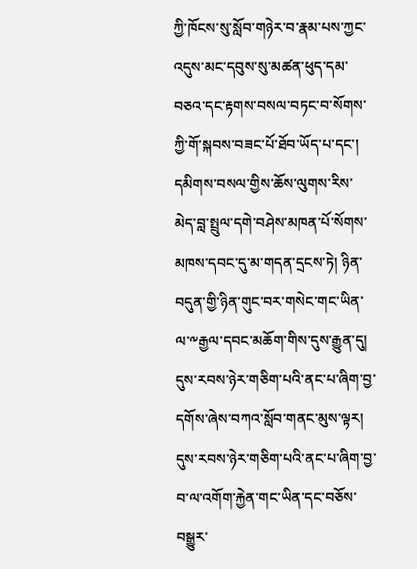ཀྱི་ཁོངས་སུ་སློབ་གཉེར་བ་རྣམ་པས་ཀྱང་འདུས་མང་དབུས་སུ་མཚན་ཕུད་དམ་བཅའ་དང་རྟགས་བསལ་བཏང་བ་སོགས་ཀྱི་གོ་སྐབས་བཟང་པོ་ཐོབ་ཡོད་པ་དང་། དམིགས་བསལ་གྱིས་ཆོས་ལུགས་རིས་མེད་བླ་སྤྲུལ་དགེ་བཤེས་མཁན་པོ་སོགས་མཁས་དབང་དུ་མ་གདན་དྲངས་ཏེ། ཉིན་བདུན་གྱི་ཉིན་གུང་བར་གསེང་གང་ཡིན་ལ་༸རྒྱལ་དབང་མཆོག་གིས་དུས་རྒྱུན་དུ། དུས་རབས་ཉེར་གཅིག་པའི་ནང་པ་ཞིག་བྱ་དགོས་ཞེས་བཀའ་སློབ་གནང་མུས་ལྟར། དུས་རབས་ཉེར་གཅིག་པའི་ནང་པ་ཞིག་བྱ་བ་ལ་འགོག་རྐྱེན་གང་ཡིན་དང་བཅོས་བསྒྱུར་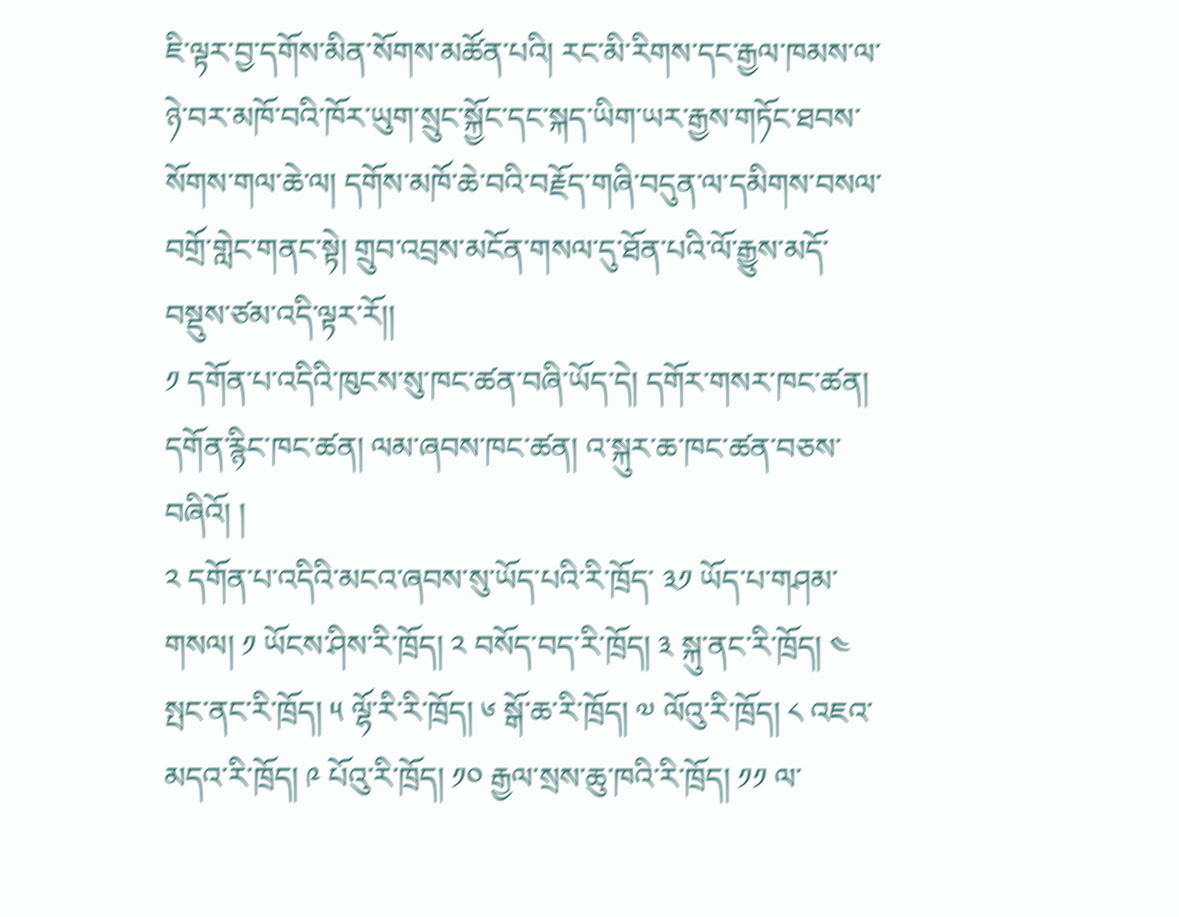ཇི་ལྟར་བྱ་དགོས་མིན་སོགས་མཚོན་པའི། རང་མི་རིགས་དང་རྒྱལ་ཁམས་ལ་ཉེ་བར་མཁོ་བའི་ཁོར་ཡུག་སྲུང་སྐྱོང་དང་སྐད་ཡིག་ཡར་རྒྱས་གཏོང་ཐབས་སོགས་གལ་ཆེ་ལ། དགོས་མཁོ་ཆེ་བའི་བརྗོད་གཞི་བདུན་ལ་དམིགས་བསལ་བགྲོ་གླེང་གནང་སྟེ། གྲུབ་འབྲས་མངོན་གསལ་དུ་ཐོན་པའི་ལོ་རྒྱུས་མདོ་བསྡུས་ཙམ་འདི་ལྟར་རོ།།
༡ དགོན་པ་འདིའི་ཁུངས་སུ་ཁང་ཚན་བཞི་ཡོད་དེ། དགོར་གསར་ཁང་ཚན། དགོན་རྙིང་ཁང་ཚན། ལམ་ཞབས་ཁང་ཚན། འ་སྐུར་ཆ་ཁང་ཚན་བཅས་བཞིའོ། །
༢ དགོན་པ་འདིའི་མངའ་ཞབས་སུ་ཡོད་པའི་རི་ཁྲོད་ ༣༡ ཡོད་པ་གཤམ་གསལ། ༡ ཡོངས་ཤིས་རི་ཁྲོད། ༢ བསོད་བད་རི་ཁྲོད། ༣ སྐུ་ནང་རི་ཁྲོད། ༤ སྤང་ནང་རི་ཁྲོད། ༥ ལྷོ་རི་རི་ཁྲོད། ༦ སྒོ་ཆ་རི་ཁྲོད། ༧ ལོའུ་རི་ཁྲོད། ༨ འཇའ་མདའ་རི་ཁྲོད། ༩ པོའུ་རི་ཁྲོད། ༡༠ རྒྱལ་སྲས་ཆུ་ཁའི་རི་ཁྲོད། ༡༡ ལ་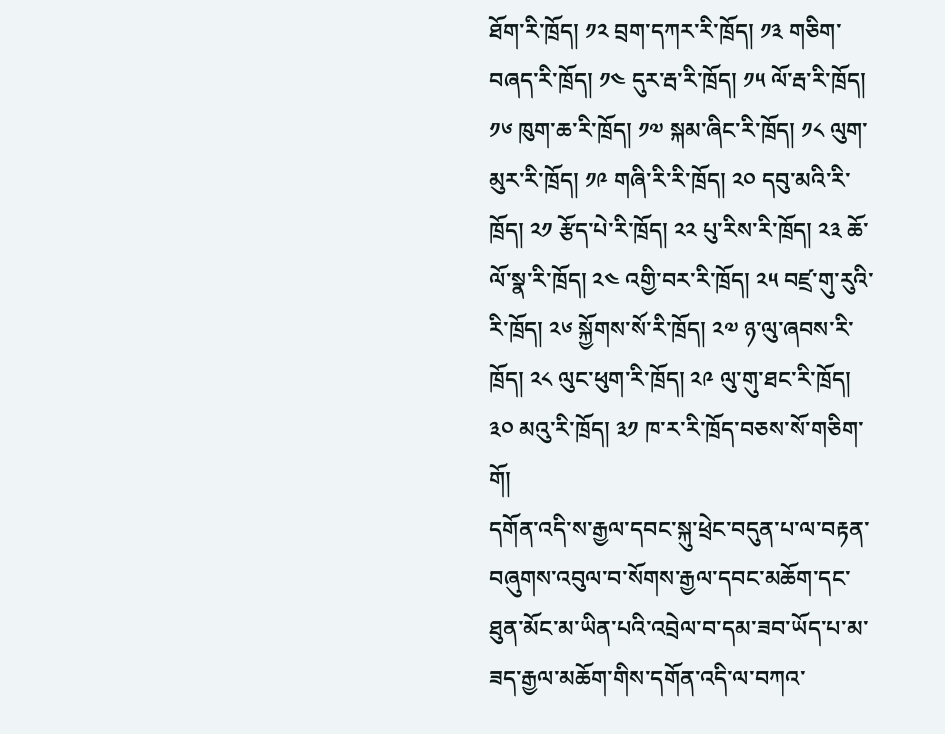ཐོག་རི་ཁྲོད། ༡༢ བྲག་དཀར་རི་ཁྲོད། ༡༣ གཅིག་བཞད་རི་ཁྲོད། ༡༤ དུར་རྦ་རི་ཁྲོད། ༡༥ ལོ་རྦ་རི་ཁྲོད། ༡༦ ཁུག་ཆ་རི་ཁྲོད། ༡༧ སྐམ་ཞིང་རི་ཁྲོད། ༡༨ ལུག་མུར་རི་ཁྲོད། ༡༩ གཞི་རི་རི་ཁྲོད། ༢༠ དབུ་མའི་རི་ཁྲོད། ༢༡ རྩོད་པེ་རི་ཁྲོད། ༢༢ པུ་རིས་རི་ཁྲོད། ༢༣ ཆོ་ལོ་སྣ་རི་ཁྲོད། ༢༤ འགྱི་བར་རི་ཁྲོད། ༢༥ བཛྲ་གུ་རུའི་རི་ཁྲོད། ༢༦ སྐྱོགས་སོ་རི་ཁྲོད། ༢༧ ཉ་ལུ་ཞབས་རི་ཁྲོད། ༢༨ ལུང་ཕུག་རི་ཁྲོད། ༢༩ ལུ་གུ་ཐང་རི་ཁྲོད། ༣༠ མའུ་རི་ཁྲོད། ༣༡ ཁ་ར་རི་ཁྲོད་བཅས་སོ་གཅིག་གོ།
དགོན་འདི་ས་རྒྱལ་དབང་སྐུ་ཕྲེང་བདུན་པ་ལ་བརྟན་བཞུགས་འབུལ་བ་སོགས་རྒྱལ་དབང་མཆོག་དང་ཐུན་མོང་མ་ཡིན་པའི་འབྲེལ་བ་དམ་ཟབ་ཡོད་པ་མ་ཟད་རྒྱལ་མཆོག་གིས་དགོན་འདི་ལ་བཀའ་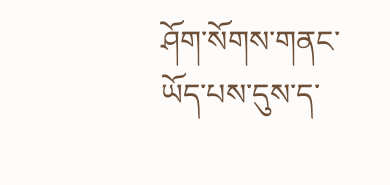ཤོག་སོགས་གནང་ཡོད་པས་དུས་ད་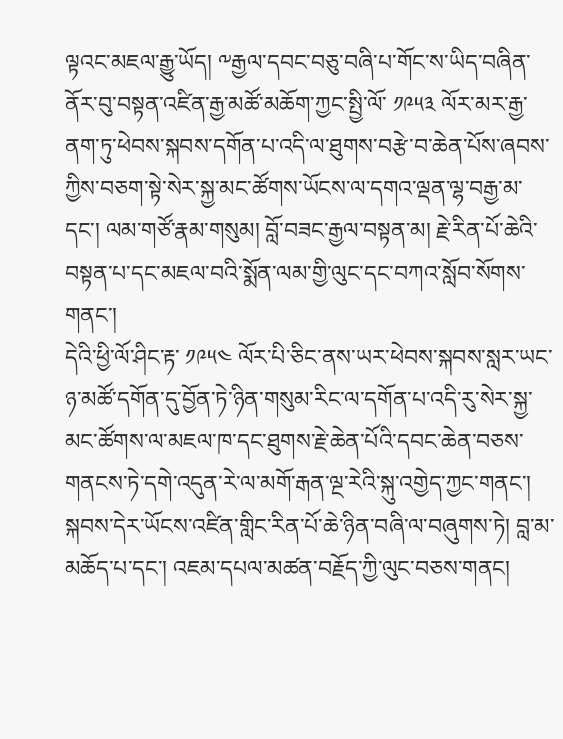ལྟའང་མཇལ་རྒྱུ་ཡོད། ༸རྒྱལ་དབང་བཅུ་བཞི་པ་གོང་ས་ཡིད་བཞིན་ནོར་བུ་བསྟན་འཛིན་རྒྱ་མཚོ་མཆོག་ཀྱང་སྤྱི་ལོ་ ༡༩༥༣ ལོར་མར་རྒྱ་ནག་ཏུ་ཕེབས་སྐབས་དགོན་པ་འདི་ལ་ཐུགས་བརྩེ་བ་ཆེན་པོས་ཞབས་ཀྱིས་བཅག་སྟེ་སེར་སྐྱ་མང་ཚོགས་ཡོངས་ལ་དགའ་ལྡན་ལྷ་བརྒྱ་མ་དང་། ལམ་གཙོ་རྣམ་གསུམ། བློ་བཟང་རྒྱལ་བསྟན་མ། རྗེ་རིན་པོ་ཆེའི་བསྟན་པ་དང་མཇལ་བའི་སྨོན་ལམ་གྱི་ལུང་དང་བཀའ་སློབ་སོགས་གནང་།
དེའི་ཕྱི་ལོ་ཤིང་རྟ་ ༡༩༥༤ ལོར་པི་ཅིང་ནས་ཡར་ཕེབས་སྐབས་སླར་ཡང་ཉ་མཚོ་དགོན་དུ་བྱོན་ཏེ་ཉིན་གསུམ་རིང་ལ་དགོན་པ་འདི་རུ་སེར་སྐྱ་མང་ཚོགས་ལ་མཇལ་ཁ་དང་ཐུགས་རྗེ་ཆེན་པོའི་དབང་ཆེན་བཅས་གནངས་ཏེ་དགེ་འདུན་རེ་ལ་མགོ་རྒན་ལྔ་རེའི་སྐུ་འགྱེད་ཀྱང་གནང་། སྐབས་དེར་ཡོངས་འཛིན་གླིང་རིན་པོ་ཆེ་ཉིན་བཞི་ལ་བཞུགས་ཏེ། བླ་མ་མཆོད་པ་དང་། འཇམ་དཔལ་མཚན་བརྗོད་ཀྱི་ལུང་བཅས་གནང།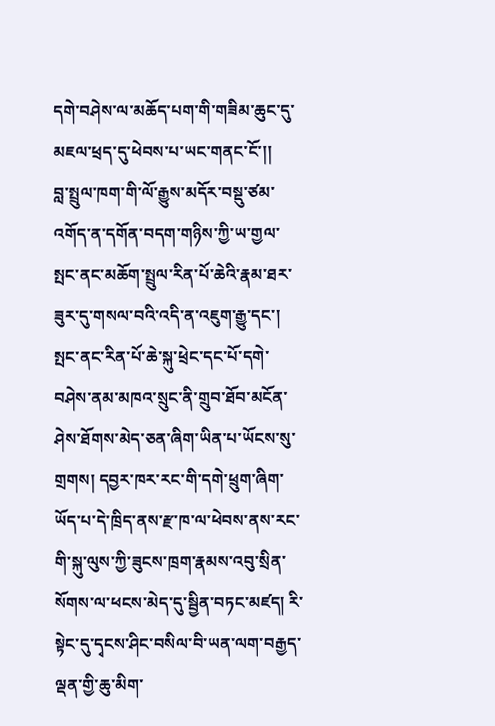དགེ་བཤེས་ལ་མཆོད་པག་གི་གཟིམ་ཆུང་དུ་མཇལ་ཕྲད་དུ་ཕེབས་པ་ཡང་གནང་ངོ་།།
བླ་སྤྲུལ་ཁག་གི་ལོ་རྒྱུས་མདོར་བསྡུ་ཙམ་འགོད་ན་དགོན་བདག་གཉིས་ཀྱི་ཡ་གྱལ་སྤང་ནང་མཆོག་སྤྲུལ་རིན་པོ་ཆེའི་རྣམ་ཐར་ཟུར་དུ་གསལ་བའི་འདི་ན་འཇུག་རྒྱུ་དང་། སྤང་ནང་རིན་པོ་ཆེ་སྐུ་ཕྲེང་དང་པོ་དགེ་བཤེས་ནམ་མཁའ་སྲུང་ནི་གྲུབ་ཐོབ་མངོན་ཤེས་ཐོགས་མེད་ཅན་ཞིག་ཡིན་པ་ཡོངས་སུ་གྲགས། དབྱར་ཁར་རང་གི་དགེ་ཕྲུག་ཞིག་ཡོད་པ་དེ་ཁྲིད་ནས་རྫ་ཁ་ལ་ཕེབས་ནས་རང་གི་སྐུ་ལུས་ཀྱི་ཟུངས་ཁྲག་རྣམས་འབུ་སྲིན་སོགས་ལ་ཕངས་མེད་དུ་སྦྱིན་བཏང་མཛད། རི་སྟེང་དུ་དྭངས་ཤིང་བསིལ་བི་ཡན་ལག་བརྒྱད་ལྡན་གྱི་ཆུ་མིག་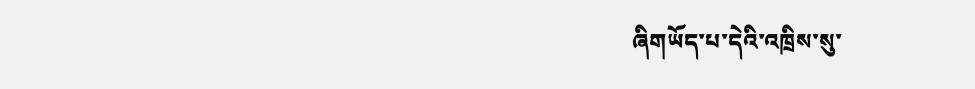ཞིགཡོད་པ་དེའི་འཁྲིས་སུ་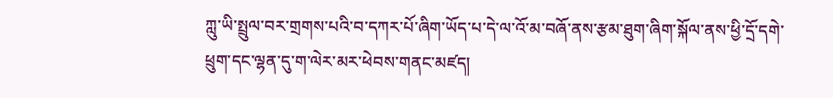ཀླུ་ཡི་སྤྲུལ་བར་གྲགས་པའི་བ་དཀར་པོ་ཞིག་ཡོད་པ་དེ་ལ་འོ་མ་བཞོ་ནས་རྩམ་ཐུག་ཞིག་སྐོལ་ནས་ཕྱི་དྲོ་དགེ་ཕྲུག་དང་ལྷན་དུ་ག་ལེར་མར་ཕེབས་གནང་མཛད།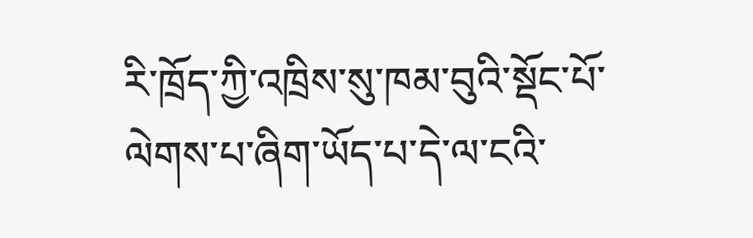རི་ཁྲོད་ཀྱི་འཁྲིས་སུ་ཁམ་བུའི་སྡོང་པོ་ལེགས་པ་ཞིག་ཡོད་པ་དེ་ལ་ངའི་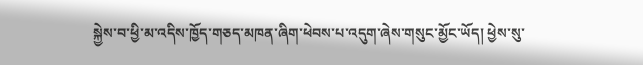སྐྱེས་བ་ཕྱི་མ་འདིས་ཁྱོད་གཅད་མཁན་ཞིག་ཕེབས་པ་འདུག་ཞེས་གསུང་མྱོང་ཡོད། ཕྱེས་སུ་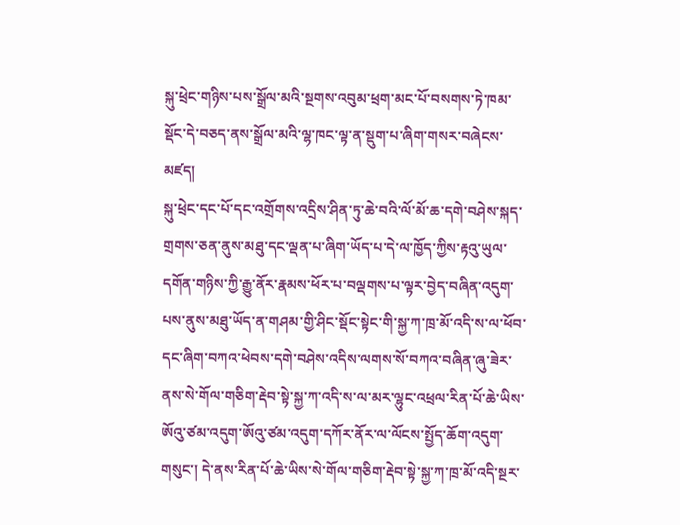སྐུ་ཕྲེང་གཉིས་པས་སྒྲོལ་མའི་སྔགས་འབུམ་ཕྲག་མང་པོ་བསགས་ཏེ་ཁམ་སྡོང་དེ་བཅད་ནས་སྒྲོལ་མའི་ལྷ་ཁང་ལྟ་ན་སྡུག་པ་ཞིག་གསར་བཞེངས་མཛད།
སྐུ་ཕྲེང་དང་པོ་དང་འགྲོགས་འདྲིས་ཤིན་ཏུ་ཆེ་བའི་ལོ་མོ་ཆ་དགེ་བཤེས་སྐད་གྲགས་ཅན་ནུས་མཐུ་དང་ལྡན་པ་ཞིག་ཡོད་པ་དེ་ལ་ཁྱོད་ཀྱིས་རྟའུ་ཡུལ་དགོན་གཉིས་ཀྱི་རྒྱུ་ནོར་རྣམས་ཕོར་པ་བལྡགས་པ་ལྟར་བྱེད་བཞིན་འདུག་པས་ནུས་མཐུ་ཡོད་ན་གཤམ་གྱི་ཤིང་སྡོང་སྟེང་གི་སྐྱ་ཀ་ཁྲ་མོ་འདི་ས་ལ་ཕོབ་དང་ཞིག་བཀའ་ཕེབས་དགེ་བཤེས་འདིས་ལགས་སོ་བཀའ་བཞིན་ཞུ་ཟེར་ནས་སེ་གོལ་གཅིག་རྡེབ་སྟེ་སྐྱ་ཀ་འདི་ས་ལ་མར་ལྷུང་འཕྲལ་རིན་པོ་ཆེ་ཡིས་ཨོའུ་ཙམ་འདུག་ཨོའུ་ཙམ་འདུག་དཀོར་ནོར་ལ་ལོངས་སྤྱོད་ཆོག་འདུག་གསུང་། དེ་ནས་རིན་པོ་ཆེ་ཡིས་སེ་གོལ་གཅིག་རྡེབ་སྟེ་སྐྱ་ཀ་ཁྲ་མོ་འདི་སྔར་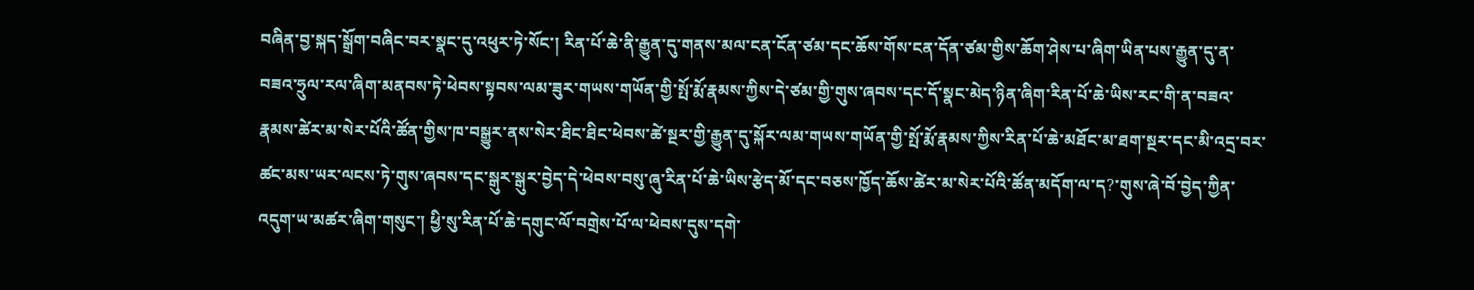བཞིན་བྱ་སྐད་སྒྲོག་བཞིང་བར་སྣང་དུ་འཕུར་ཏེ་སོང་། རིན་པོ་ཆེ་ནི་རྒྱུན་དུ་གནས་མལ་ངན་ངོན་ཙམ་དང་ཆོས་གོས་ངན་དོན་ཙམ་གྱིས་ཆོག་ཤེས་པ་ཞིག་ཡིན་པས་རྒྱུན་དུ་ན་བཟའ་ཧྲུལ་རལ་ཞིག་མནབས་ཏེ་ཕེབས་སྟབས་ལམ་ཟུར་གཡས་གཡོན་གྱི་སྤོ་རྨོ་རྣམས་ཀྱིས་དེ་ཙམ་གྱི་གུས་ཞབས་དང་དོ་སྣང་མེད་ཉིན་ཞིག་རིན་པོ་ཆེ་ཡིས་རང་གི་ན་བཟའ་རྣམས་ཚེར་མ་སེར་པོའི་ཚོན་གྱིས་ཁ་བསྒྱུར་ནས་སེར་ཐིང་ཐིང་ཕེབས་ཚེ་སྔར་གྱི་རྒྱུན་དུ་སྐོར་ལམ་གཡས་གཡོན་གྱི་སྤོ་རྨོ་རྣམས་ཀྱིས་རིན་པོ་ཆེ་མཐོང་མ་ཐག་སྔར་དང་མི་འདྲ་བར་ཚང་མས་ཡར་ལངས་ཏེ་གུས་ཞབས་དང་སྒུར་སྒུར་བྱེད་དེ་ཕེབས་བསུ་ཞུ་རིན་པོ་ཆེ་ཡིས་རྩེད་མོ་དང་བཅས་ཁྱོད་ཆོས་ཚེར་མ་སེར་པོའི་ཚོན་མདོག་ལ་ད?་གུས་ཞེ་བོ་བྱེད་ཀྱིན་འདུག་ཡ་མཚར་ཞིག་གསུང་། ཕྱི་སུ་རིན་པོ་ཆེ་དགུང་ལོ་བགྲེས་པོ་ལ་ཕེབས་དུས་དགེ་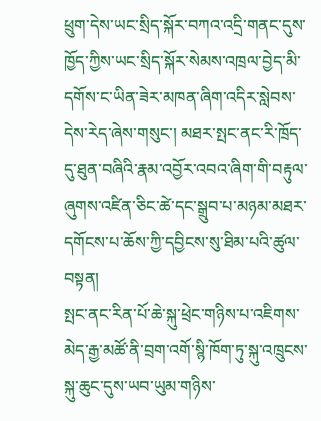ཕྲུག་དེས་ཡང་སྲིད་སྐོར་བཀའ་འདྲི་གནང་དུས་ཁྱོད་ཀྱིས་ཡང་སྲིད་སྐོར་སེམས་འཁྲལ་བྱེད་མི་དགོས་ང་ཡིན་ཟེར་མཁན་ཞིག་འདིར་སླེབས་དེས་རེད་ཞེས་གསུང་། མཐར་སྤང་ནང་རི་ཁྲོད་དུ་ཐུན་བཞིའི་རྣམ་འབྱོར་འབའ་ཞིག་གི་བརྟུལ་ཞུགས་འཛིན་ཅིང་ཚེ་དང་སྒྲུབ་པ་མཉམ་མཐར་དགོངས་པ་ཆོས་ཀྱི་དབྱིངས་སུ་ཐིམ་པའི་ཚུལ་བསྟན།
སྤང་ནང་རིན་པོ་ཆེ་སྐུ་ཕྲེང་གཉིས་པ་འཇིགས་མེད་རྒྱ་མཚོ་ནི་བྲག་འགོ་སྙི་ཁོག་ཏུ་སྐུ་འཁྲུངས་སྐུ་ཆུང་དུས་ཡབ་ཡུམ་གཉིས་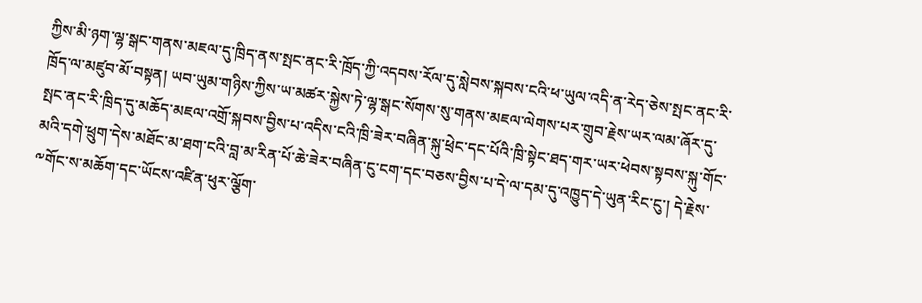ཀྱིས་མི་ཉག་ལྷ་སྒང་གནས་མཇལ་དུ་ཁྲིད་ནས་སྤང་ནང་རི་ཁྲོད་ཀྱི་འདབས་རོལ་དུ་སླེབས་སྐབས་ངའི་ཕ་ཡུལ་འདི་ན་རེད་ཅེས་སྤང་ནང་རི་ཁྲོད་ལ་མཛུབ་མོ་བསྟན། ཡབ་ཡུམ་གཉིས་ཀྱིས་ཡ་མཚར་སྐྱེས་ཏེ་ལྷ་སྒང་སོགས་སུ་གནས་མཇལ་ལེགས་པར་གྲུབ་རྗེས་ཡར་ལམ་ཞོར་དུ་སྤང་ནང་རི་ཁྲིད་དུ་མཆོད་མཇལ་འགྲོ་སྐབས་བྱིས་པ་འདིས་ངའི་ཁྲི་ཟེར་བཞིན་སྐུ་ཕྲེང་དང་པོའི་ཁྲི་སྟེང་ཐད་གར་ཡར་ཕེབས་སྟབས་སྐུ་གོང་མའི་དགེ་ཕྲུག་དེས་མཐོང་མ་ཐག་ངའི་བླ་མ་རིན་པོ་ཆེ་ཟེར་བཞིན་ངུ་ངག་དང་བཅས་བྱིས་པ་དེ་ལ་དམ་དུ་འཁྱུད་དེ་ཡུན་རིང་ངུ་། དེ་རྗེས་༸གོང་ས་མཆོག་དང་ཡོངས་འཛིན་ཕུར་ལྕོག་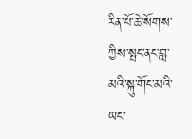རིན་པོ་ཆེ་སོགས་ཀྱིས་སྤང་ནང་བླ་མའི་སྐུ་གོང་མའི་ཡང་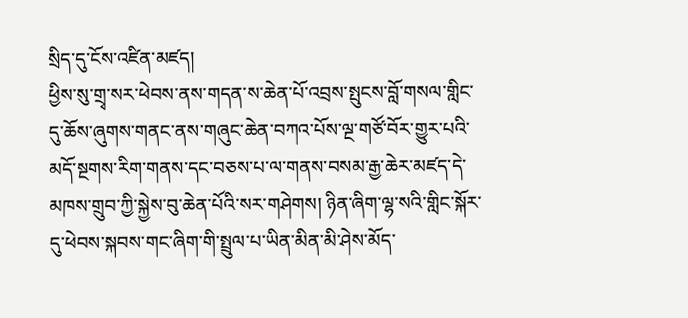སྲིད་དུ་ངོས་འཛིན་མཛད།
ཕྱིས་སུ་གྲྭ་སར་ཕེབས་ནས་གདན་ས་ཆེན་པོ་འབྲས་སྤུངས་བློ་གསལ་གླིང་དུ་ཆོས་ཞུགས་གནང་ནས་གཞུང་ཆེན་བཀའ་པོས་ལྔ་གཙོ་བོར་གྱུར་པའི་མདོ་སྔགས་རིག་གནས་དང་བཅས་པ་ལ་གནས་བསམ་རྒྱ་ཆེར་མཛད་དེ་མཁས་གྲུབ་ཀྱི་སྐྱེས་བུ་ཆེན་པོའི་སར་གཤེགས། ཉིན་ཞིག་ལྷ་སའི་གླིང་སྐོར་དུ་ཕེབས་སྐབས་གང་ཞིག་གི་སྤྲུལ་པ་ཡིན་མིན་མི་ཤེས་མོད་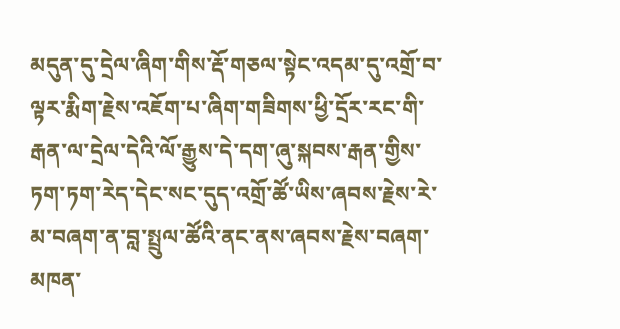མདུན་དུ་དྲེལ་ཞིག་གིས་རྡོ་གཅལ་སྟེང་འདམ་དུ་འགྲོ་བ་ལྟར་རྨིག་རྗེས་འཇོག་པ་ཞིག་གཟིགས་ཕྱི་དྲོར་རང་གི་རྒན་ལ་དྲེལ་དེའི་ལོ་རྒྱུས་དེ་དག་ཞུ་སྐབས་རྒན་གྱིས་ཏག་ཏག་རེད་དེང་སང་དུད་འགྲོ་ཚོ་ཡིས་ཞབས་རྗེས་རེ་མ་བཞག་ན་བླ་སྤྲུལ་ཚོའི་ནང་ནས་ཞབས་རྗེས་བཞག་མཁན་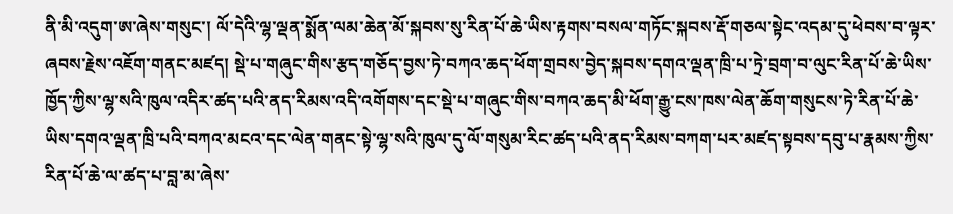ནི་མི་འདུག་ཨ་ཞེས་གསུང་། ལོ་དེའི་ལྷ་ལྡན་སྨོན་ལམ་ཆེན་མོ་སྐབས་སུ་རིན་པོ་ཆེ་ཡིས་རྟགས་བསལ་གཏོང་སྐབས་རྡོ་གཅལ་སྟེང་འདམ་དུ་ཕེབས་བ་ལྟར་ཞབས་རྗེས་འཇོག་གནང་མཛད། སྡེ་པ་གཞུང་གིས་རྩད་གཅོད་བྱས་ཏེ་བཀའ་ཆད་ཕོག་གྲབས་བྱེད་སྐབས་དགའ་ལྡན་ཁྲི་པ་ཏྲེ་བྲག་བ་ལུང་རིན་པོ་ཆེ་ཡིས་ཁྱོད་ཀྱིས་ལྷ་སའི་ཁུལ་འདིར་ཚད་པའི་ནད་རིམས་འདི་འགོགས་དང་སྡེ་པ་གཞུང་གིས་བཀའ་ཆད་མི་ཕོག་རྒྱུ་ངས་ཁས་ལེན་ཆོག་གསུངས་ཏེ་རིན་པོ་ཆེ་ཡིས་དགའ་ལྡན་ཁྲི་པའི་བཀའ་མངའ་དང་ལེན་གནང་སྟེ་ལྷ་སའི་ཁུལ་དུ་ལོ་གསུམ་རིང་ཚད་པའི་ནད་རིམས་བཀག་པར་མཛད་སྟབས་དབུ་པ་རྣམས་ཀྱིས་རིན་པོ་ཆེ་ལ་ཚད་པ་བླ་མ་ཞེས་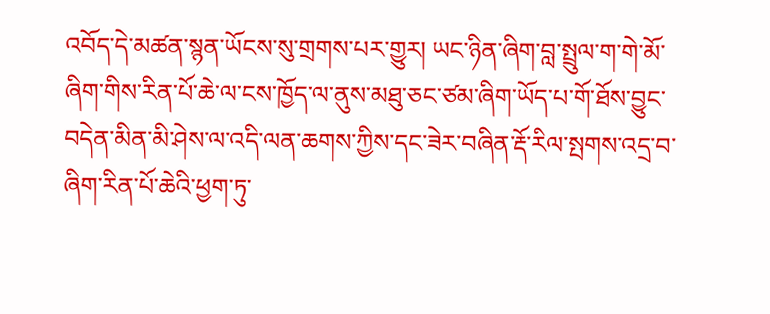འབོད་དེ་མཚན་སྙན་ཡོངས་སུ་གྲགས་པར་གྱུར། ཡང་ཉིན་ཞིག་བླ་སྤྲུལ་ག་གེ་མོ་ཞིག་གིས་རིན་པོ་ཆེ་ལ་ངས་ཁྱོད་ལ་ནུས་མཐུ་ཅང་ཙམ་ཞིག་ཡོད་པ་གོ་ཐོས་བྱུང་བདེན་མིན་མི་ཤེས་ལ་འདི་ལན་ཆགས་ཀྱིས་དང་ཟེར་བཞིན་རྡོ་རིལ་སྤགས་འདྲ་བ་ཞིག་རིན་པོ་ཆེའི་ཕྱག་ཏུ་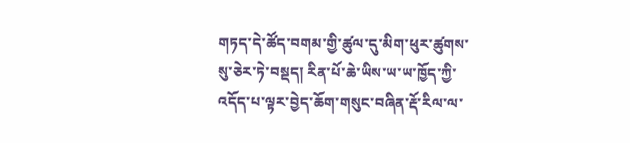གཏད་དེ་ཚོད་བགམ་གྱི་ཚུལ་དུ་མིག་ཕུར་ཚུགས་སུ་ཅེར་ཏེ་བསྡད། རིན་པོ་ཆེ་ཡིས་ཡ་ཡ་ཁྱོད་ཀྱི་འདོད་པ་ལྟར་བྱེད་ཆོག་གསུང་བཞིན་རྡོ་རིལ་ལ་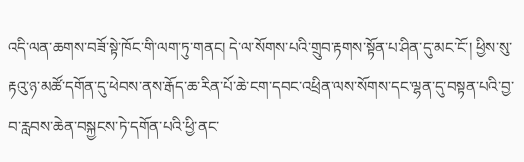འདི་ལན་ཆགས་བཟོ་སྟེ་ཁོང་གི་ལག་ཏུ་གནང། དེ་ལ་སོགས་པའི་གྲུབ་རྟགས་སྟོན་པ་ཤིན་དུ་མང་ངོ་། ཕྱིས་སུ་རྟའུ་ཉ་མཚོ་དགོན་དུ་ཕེབས་ནས་རྒོད་ཆ་རིན་པོ་ཆེ་ངག་དབང་འཕྲིན་ལས་སོགས་དང་ལྷན་དུ་བསྟན་པའི་བྱ་བ་རླབས་ཆེན་བསྐྱངས་ཏེ་དགོན་པའི་ཕྱི་ནང་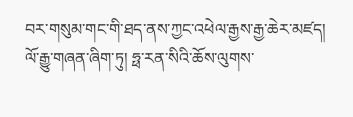བར་གསུམ་གང་གི་ཐད་ནས་ཀྱང་འཕེལ་རྒྱས་རྒྱ་ཆེར་མཛད།
ལོ་རྒྱུ་གཞན་ཞིག་ཏུ། ཧྥ་རན་སིའི་ཆོས་ལུགས་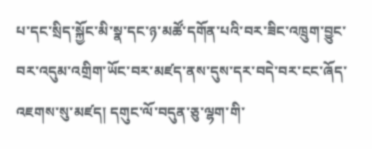པ་དང་སྲིད་སྐྱོང་མི་སྣ་དང་ཉ་མཚོ་དགོན་པའི་བར་ཟིང་འཁྲུག་བྱུང་བར་འདུམ་འགྲིག་ཡོང་བར་མཛད་ནས་དུས་དར་བདེ་བར་ངང་ཞོད་འཇགས་སུ་མཛད། དགུང་ལོ་བདུན་ཅུ་ལྷག་གི་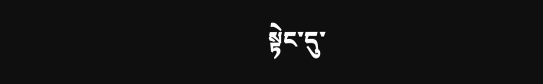སྟེང་དུ་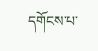དགོངས་པ་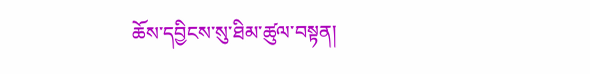ཆོས་དབྱིངས་སུ་ཐིམ་ཚུལ་བསྟན།